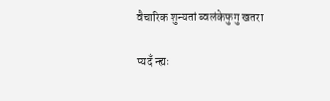वैचारिक शुन्यतां ब्वलंकेफुगु खतरा

प्यदँ न्ह्यः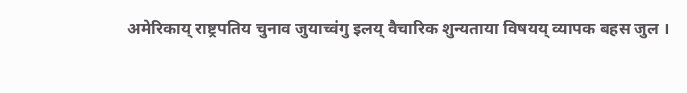अमेरिकाय् राष्ट्रपतिय चुनाव जुयाच्वंगु इलय् वैचारिक शुन्यताया विषयय् व्यापक बहस जुल ।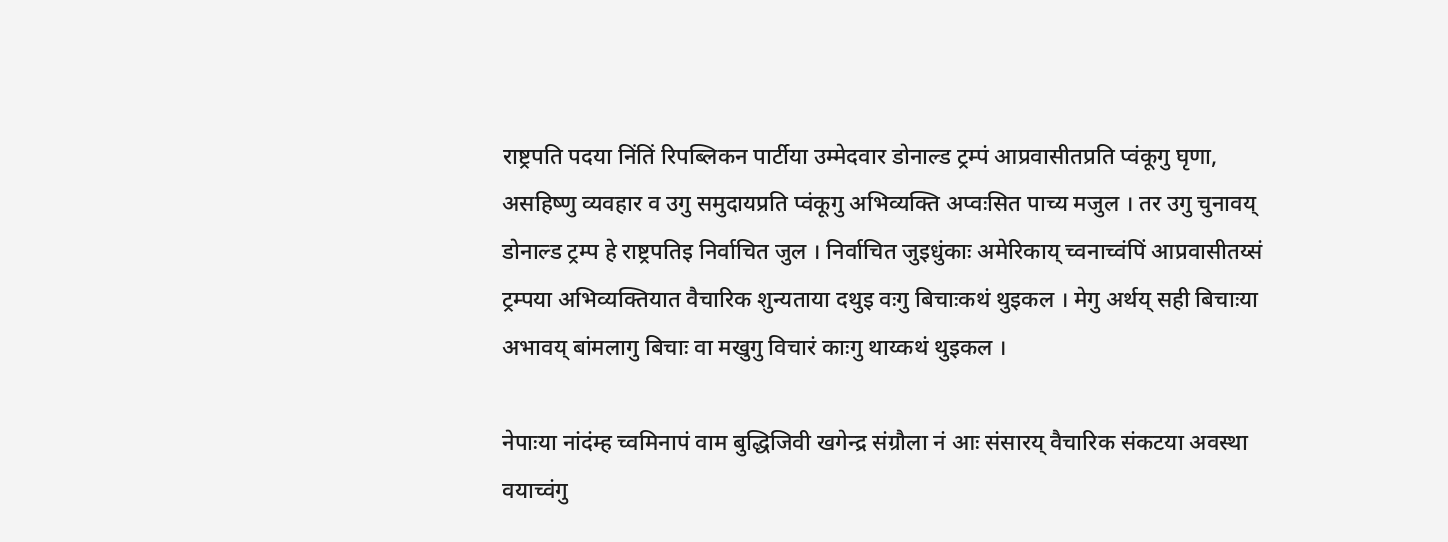राष्ट्रपति पदया निंतिं रिपब्लिकन पार्टीया उम्मेदवार डोनाल्ड ट्रम्पं आप्रवासीतप्रति प्वंकूगु घृणा, असहिष्णु व्यवहार व उगु समुदायप्रति प्वंकूगु अभिव्यक्ति अप्वःसित पाच्य मजुल । तर उगु चुनावय् डोनाल्ड ट्रम्प हे राष्ट्रपतिइ निर्वाचित जुल । निर्वाचित जुइधुंकाः अमेरिकाय् च्वनाच्वंपिं आप्रवासीतय्सं ट्रम्पया अभिव्यक्तियात वैचारिक शुन्यताया दथुइ वःगु बिचाःकथं थुइकल । मेगु अर्थय् सही बिचाःया अभावय् बांमलागु बिचाः वा मखुगु विचारं काःगु थाय्कथं थुइकल ।

नेपाःया नांदंम्ह च्वमिनापं वाम बुद्धिजिवी खगेन्द्र संग्रौला नं आः संसारय् वैचारिक संकटया अवस्था वयाच्वंगु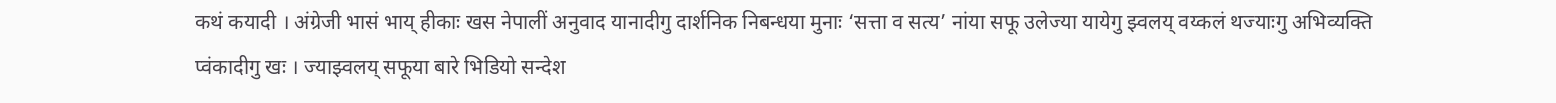कथं कयादी । अंग्रेजी भासं भाय् हीकाः खस नेपालीं अनुवाद यानादीगु दार्शनिक निबन्धया मुनाः ‘सत्ता व सत्य’ नांया सफू उलेज्या यायेगु झ्वलय् वय्कलं थज्याःगु अभिव्यक्ति प्वंकादीगु खः । ज्याझ्वलय् सफूया बारे भिडियो सन्देश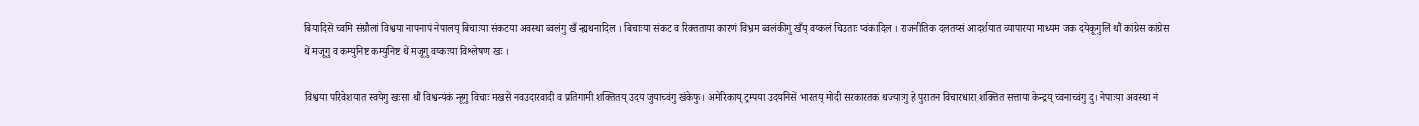बियादिसें च्वमि संग्रौलां विश्वया नापनापं नेपालय् बिचाःया संकटया अवस्था ब्वलंगु खँ न्ह्यथनादिल । बिचाःया संकट व रिक्तताया कारणं विभ्रम ब्वलंकीगु खँय् वय्कलं चिउताः प्वंकादिल । राजनीतिक दलतय्सं आदर्शयात व्यापारया माध्यम जक दयेकूगुलिं थौं कांग्रेस कांग्रेस थें मजूगु व कम्युनिष्ट कम्युनिष्ट थें मजूगु वय्कःया विश्लेषण खः ।

विश्वया परिवेशयात स्वयेगु खःसा थौं विश्वन्यंकं न्हूगु विचाः मखसें नवउदारवादी व प्रतिगामी शक्तितय् उदय जुयाच्वंगु खंकेफु। अमेरिकाय् ट्रम्पया उदयनिसें भारतय् मोदी सरकारतक थज्याःगु हे पुरातन विचारधारा शक्तित सत्ताया केन्द्रय् च्वनाच्वंगु दु। नेपाःया अवस्था नं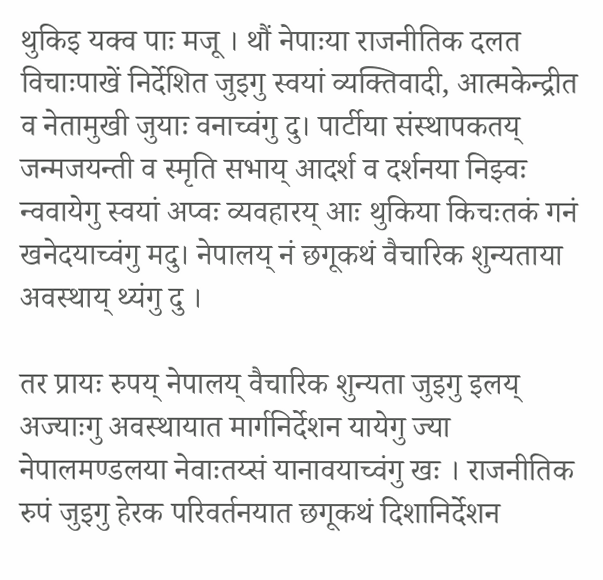थुकिइ यक्व पाः मजू । थौं नेपाःया राजनीतिक दलत विचाःपाखें निर्देशित जुइगु स्वयां व्यक्तिवादी, आत्मकेन्द्रीत व नेतामुखी जुयाः वनाच्वंगु दु। पार्टीया संस्थापकतय् जन्मजयन्ती व स्मृति सभाय् आदर्श व दर्शनया निझ्वः न्ववायेगु स्वयां अप्वः व्यवहारय् आः थुकिया किचःतकं गनं खनेदयाच्वंगु मदु। नेपालय् नं छगूकथं वैचारिक शुन्यताया अवस्थाय् थ्यंगु दु ।

तर प्रायः रुपय् नेपालय् वैचारिक शुन्यता जुइगु इलय् अज्याःगु अवस्थायात मार्गनिर्देशन यायेगु ज्या नेपालमण्डलया नेवाःतय्सं यानावयाच्वंगु खः । राजनीतिक रुपं जुइगु हेरक परिवर्तनयात छगूकथं दिशानिर्देशन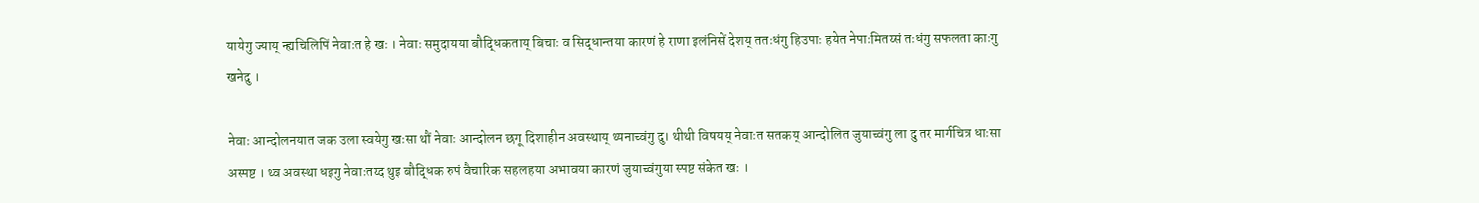यायेगु ज्याय् न्ह्यचिलिपिं नेवाःत हे खः । नेवाः समुदायया बौद्धिकताय् बिचाः व सिद्धान्तया कारणं हे राणा इलंनिसें देशय् ततःधंगु हिउपाः हयेत नेपाःमितय्सं तःधंगु सफलता काःगु खनेदु ।

नेवाः आन्दोलनयात जक उला स्वयेगु खःसा थौं नेवाः आन्दोलन छगू दिशाहीन अवस्थाय् थ्यनाच्वंगु दु। थीथी विषयय् नेवाःत सतकय् आन्दोलित जुयाच्वंगु ला दु तर मार्गचित्र धाःसा अस्पष्ट । थ्व अवस्था धइगु नेवाःतय्द थुइ बौद्धिक रुपं वैचारिक सहलहया अभावया कारणं जुयाच्वंगुया स्पष्ट संकेत खः ।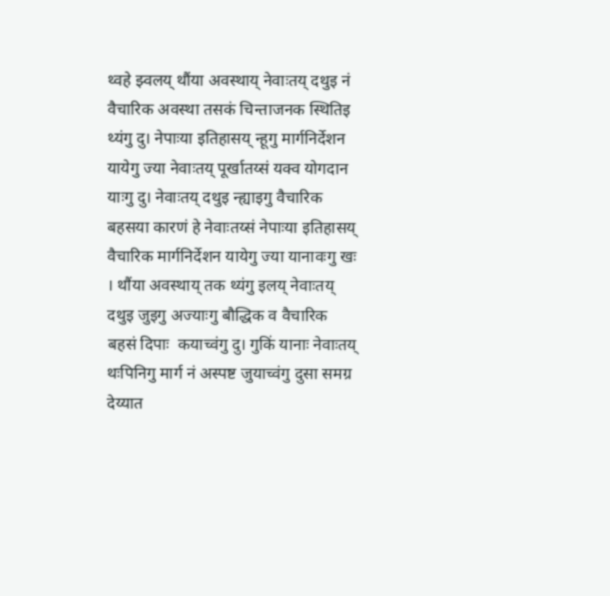थ्वहे झ्वलय् थौंया अवस्थाय् नेवाःतय् दथुइ नं वैचारिक अवस्था तसकं चिन्ताजनक स्थितिइ थ्यंगु दु। नेपाःया इतिहासय् न्हूगु मार्गनिर्देशन यायेगु ज्या नेवाःतय् पूर्खातय्सं यक्व योगदान याःगु दु। नेवाःतय् दथुइ न्ह्याइगु वैचारिक बहसया कारणं हे नेवाःतय्सं नेपाःया इतिहासय् वैचारिक मार्गनिर्देशन यायेगु ज्या यानावःगु खः । थौंया अवस्थाय् तक थ्यंगु इलय् नेवाःतय् दथुइ जुइगु अज्याःगु बौद्धिक व वैचारिक बहसं दिपाः  कयाच्वंगु दु। गुकिं यानाः नेवाःतय् थःपिनिगु मार्ग नं अस्पष्ट जुयाच्वंगु दुसा समग्र देय्यात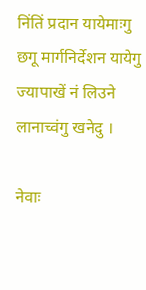निंतिं प्रदान यायेमाःगु छगू मार्गनिर्देशन यायेगु ज्यापाखें नं लिउने लानाच्वंगु खनेदु ।

नेवाः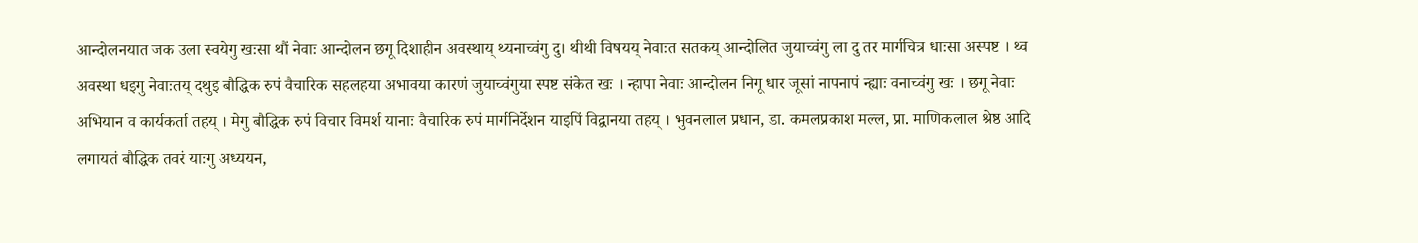आन्दोलनयात जक उला स्वयेगु खःसा थौं नेवाः आन्दोलन छगू दिशाहीन अवस्थाय् थ्यनाच्वंगु दु। थीथी विषयय् नेवाःत सतकय् आन्दोलित जुयाच्वंगु ला दु तर मार्गचित्र धाःसा अस्पष्ट । थ्व अवस्था धइगु नेवाःतय् दथुइ बौद्धिक रुपं वैचारिक सहलहया अभावया कारणं जुयाच्वंगुया स्पष्ट संकेत खः । न्हापा नेवाः आन्दोलन निगू धार जूसां नापनापं न्ह्याः वनाच्वंगु खः । छगू नेवाः अभियान व कार्यकर्ता तहय् । मेगु बौद्धिक रुपं विचार विमर्श यानाः वैचारिक रुपं मार्गनिर्देशन याइपिं विद्वानया तहय् । भुवनलाल प्रधान, डा. कमलप्रकाश मल्ल, प्रा. माणिकलाल श्रेष्ठ आदि लगायतं बौद्धिक तवरं याःगु अध्ययन,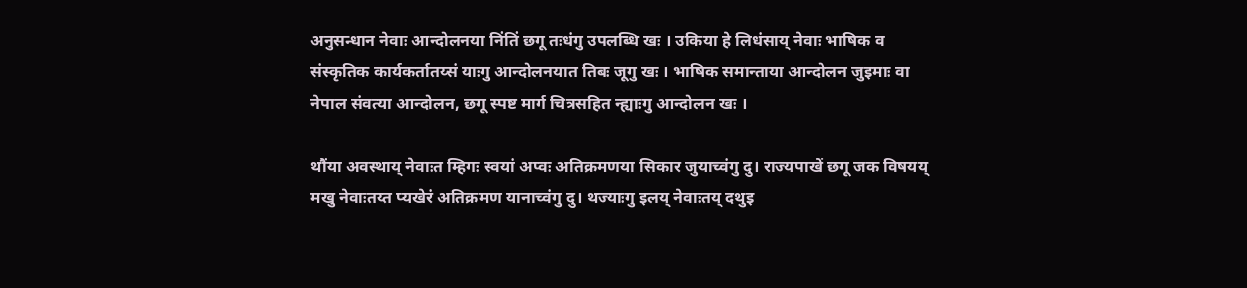अनुसन्धान नेवाः आन्दोलनया निंतिं छगू तःधंगु उपलब्धि खः । उकिया हे लिधंसाय् नेवाः भाषिक व संस्कृतिक कार्यकर्तातय्सं याःगु आन्दोलनयात तिबः जूगु खः । भाषिक समान्ताया आन्दोलन जुइमाः वा नेपाल संवत्या आन्दोलन, छगू स्पष्ट मार्ग चित्रसहित न्ह्याःगु आन्दोलन खः ।

थौंया अवस्थाय् नेवाःत म्हिगः स्वयां अप्वः अतिक्रमणया सिकार जुयाच्वंगु दु। राज्यपाखें छगू जक विषयय् मखु नेवाःतय्त प्यखेरं अतिक्रमण यानाच्वंगु दु। थज्याःगु इलय् नेवाःतय् दथुइ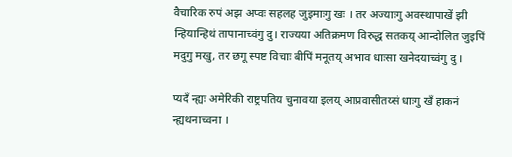वैचारिक रुपं अझ अप्वः सहलह जुइमाःगु खः । तर अज्याःगु अवस्थापाखें झी न्हियान्हिथं तापानाच्वंगु दु। राज्यया अतिक्रमण विरुद्ध सतकय् आन्दोलित जुइपिं मदुगु मखु, तर छगू स्पष्ट विचाः बीपिं मनूतय् अभाव धाःसा खनेदयाच्वंगु दु ।

प्यदँ न्ह्यः अमेरिकी राष्ट्रपतिय चुनावया इलय् आप्रवासीतय्सं धाःगु खँ हाकनं न्ह्यथनाच्वना ।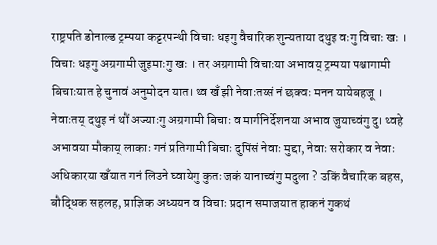राष्ट्रपति डोनाल्ड ट्रम्पया कट्टरपन्थी विचाः धइगु वैचारिक शुन्यताया दथुइ वःगु विचाः खः । विचाः धइगु अग्रगामी जुइमाःगु खः । तर अग्रगामी विचाःया अभावय् ट्रम्पया पश्चागामी बिचाःयात हे चुनावं अनुमोदन यात। थ्व खँ झी नेवाःतय्सं नं छक्वः मनन यायेबहजू । नेवाःतय् दथुइ नं थौं अज्याःगु अग्रगामी बिचाः व मार्गनिर्देशनया अभाव जुयाच्वंगु दु। थ्वहे अभावया मौकाय् लाकाः गनं प्रतिगामी बिचाः दुपिंसं नेवाः मुद्दा, नेवाः सरोकार व नेवाः अधिकारया खँयात गनं लिउने घ्वायेगु कुतः जकं यानाच्वंगु मदुला ? उकिं वैचारिक बहस, बौद्धिक सहलह, प्राज्ञिक अध्ययन व विचाः प्रदान समाजयात हाकनं गुकथं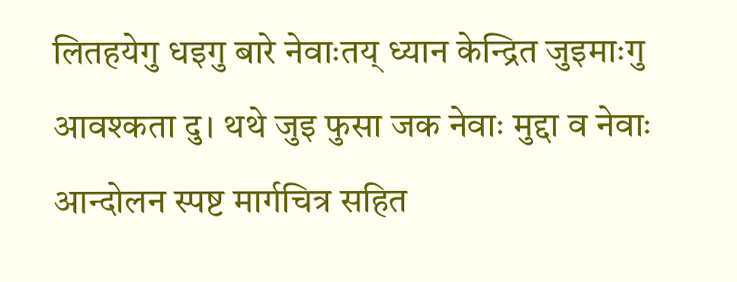लितहयेगु धइगु बारे नेवाःतय् ध्यान केन्द्रित जुइमाःगु आवश्कता दु। थथे जुइ फुसा जक नेवाः मुद्दा व नेवाः आन्दोलन स्पष्ट मार्गचित्र सहित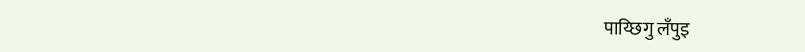पाय्छिगु लँपुइ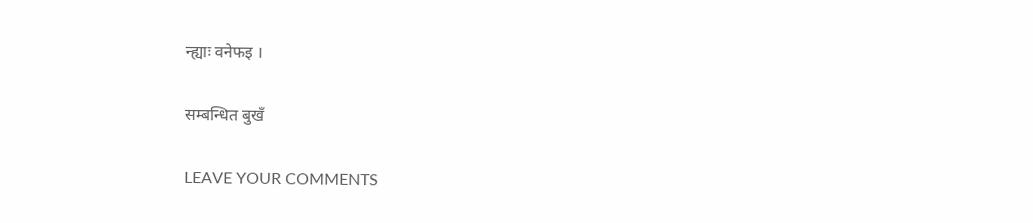न्ह्याः वनेफइ ।

सम्बन्धित बुखँ

LEAVE YOUR COMMENTS